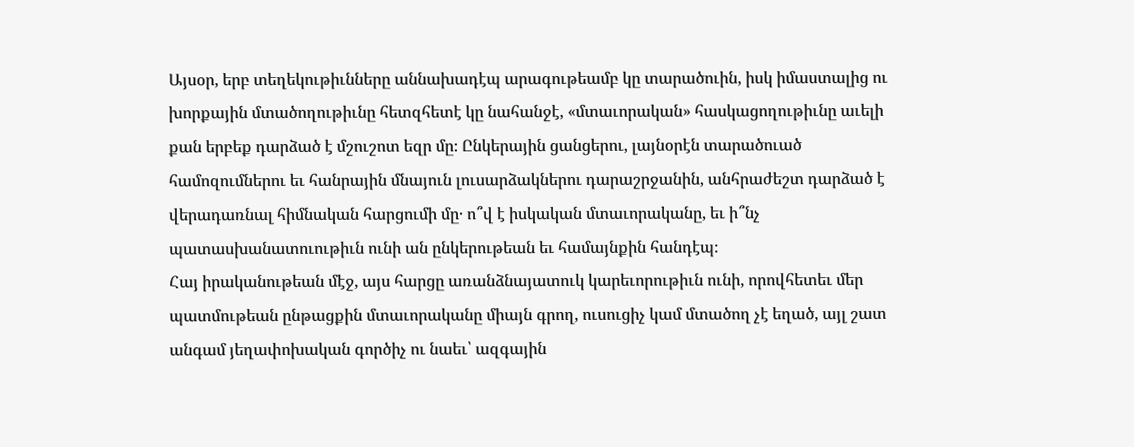Այսօր, երբ տեղեկութիւնները աննախադէպ արագութեամբ կը տարածուին, իսկ իմաստալից ու խորքային մտածողութիւնը հետզհետէ կը նահանջէ, «մտաւորական» հասկացողութիւնը աւելի քան երբեք դարձած է մշուշոտ եզր մը։ Ընկերային ցանցերու, լայնօրէն տարածուած համոզումներու եւ հանրային մնայուն լուսարձակներու դարաշրջանին, անհրաժեշտ դարձած է վերադառնալ հիմնական հարցումի մը․ ո՞վ է իսկական մտաւորականը, եւ ի՞նչ պատասխանատուութիւն ունի ան ընկերութեան եւ համայնքին հանդէպ։
Հայ իրականութեան մէջ, այս հարցը առանձնայատուկ կարեւորութիւն ունի, որովհետեւ մեր պատմութեան ընթացքին մտաւորականը միայն գրող, ուսուցիչ կամ մտածող չէ եղած, այլ շատ անգամ յեղափոխական գործիչ ու նաեւ՝ ազգային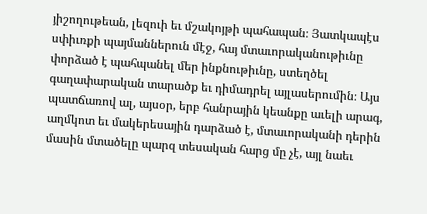յիշողութեան, լեզուի եւ մշակոյթի պահապան։ Յատկապէս սփիւռքի պայմաններուն մէջ, հայ մտաւորականութիւնը փորձած է պահպանել մեր ինքնութիւնը, ստեղծել գաղափարական տարածք եւ դիմադրել այլասերումին։ Այս պատճառով ալ, այսօր, երբ հանրային կեանքը աւելի արագ, աղմկոտ եւ մակերեսային դարձած է, մտաւորականի դերին մասին մտածելը պարզ տեսական հարց մը չէ, այլ նաեւ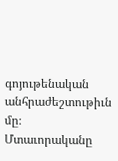գոյութենական անհրաժեշտութիւն մը։
Մտաւորականը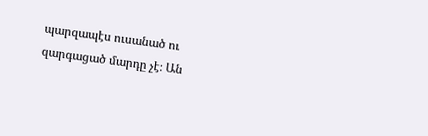պարզապէս ուսանած ու զարգացած մարդը չէ։ Ան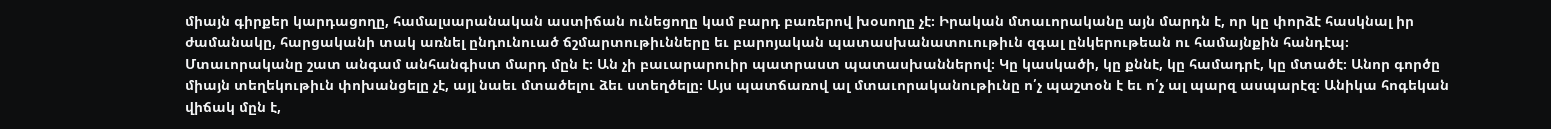միայն գիրքեր կարդացողը, համալսարանական աստիճան ունեցողը կամ բարդ բառերով խօսողը չէ։ Իրական մտաւորականը այն մարդն է, որ կը փորձէ հասկնալ իր ժամանակը, հարցականի տակ առնել ընդունուած ճշմարտութիւնները եւ բարոյական պատասխանատուութիւն զգալ ընկերութեան ու համայնքին հանդէպ։
Մտաւորականը շատ անգամ անհանգիստ մարդ մըն է։ Ան չի բաւարարուիր պատրաստ պատասխաններով։ Կը կասկածի, կը քննէ, կը համադրէ, կը մտածէ։ Անոր գործը միայն տեղեկութիւն փոխանցելը չէ, այլ նաեւ մտածելու ձեւ ստեղծելը։ Այս պատճառով ալ մտաւորականութիւնը ո՛չ պաշտօն է եւ ո՛չ ալ պարզ ասպարէզ։ Անիկա հոգեկան վիճակ մըն է,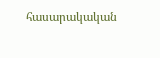հասարակական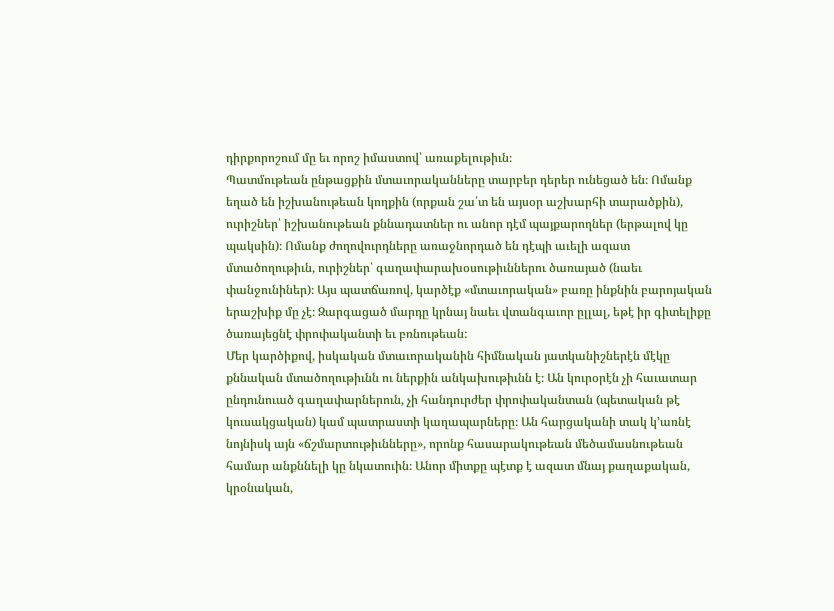դիրքորոշում մը եւ որոշ իմաստով՝ առաքելութիւն։
Պատմութեան ընթացքին մտաւորականները տարբեր դերեր ունեցած են։ Ոմանք եղած են իշխանութեան կողքին (որքան շա՛տ են այսօր աշխարհի տարածքին), ուրիշներ՝ իշխանութեան քննադատներ ու անոր դէմ պայքարողներ (երթալով կը պակսին)։ Ոմանք ժողովուրդները առաջնորդած են դէպի աւելի ազատ մտածողութիւն, ուրիշներ՝ գաղափարախօսութիւններու ծառայած (նաեւ փանջունիներ)։ Այս պատճառով, կարծէք «մտաւորական» բառը ինքնին բարոյական երաշխիք մը չէ։ Զարգացած մարդը կրնայ նաեւ վտանգաւոր ըլլալ, եթէ իր գիտելիքը ծառայեցնէ փրոփականտի եւ բռնութեան:
Մեր կարծիքով, իսկական մտաւորականին հիմնական յատկանիշներէն մէկը քննական մտածողութիւնն ու ներքին անկախութիւնն է։ Ան կուրօրէն չի հաւատար ընդունուած գաղափարներուն, չի հանդուրժեր փրոփականտան (պետական թէ կուսակցական) կամ պատրաստի կաղապարները։ Ան հարցականի տակ կ’առնէ նոյնիսկ այն «ճշմարտութիւնները», որոնք հասարակութեան մեծամասնութեան համար անքննելի կը նկատուին։ Անոր միտքը պէտք է ազատ մնայ քաղաքական, կրօնական,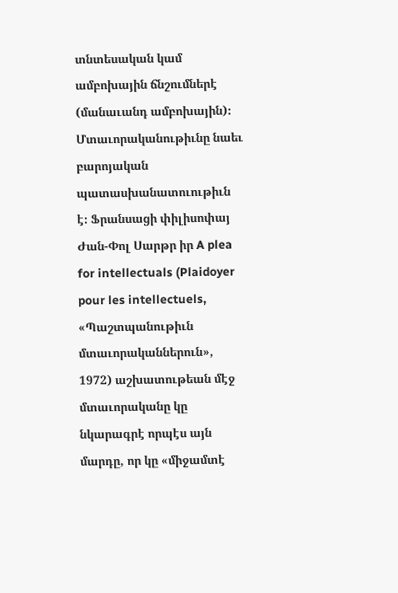տնտեսական կամ ամբոխային ճնշումներէ (մանաւանդ ամբոխային)։
Մտաւորականութիւնը նաեւ բարոյական պատասխանատուութիւն է։ Ֆրանսացի փիլիսոփայ Ժան-Փոլ Սարթր իր A plea for intellectuals (Plaidoyer pour les intellectuels, «Պաշտպանութիւն մտաւորականներուն», 1972) աշխատութեան մէջ մտաւորականը կը նկարագրէ որպէս այն մարդը, որ կը «միջամտէ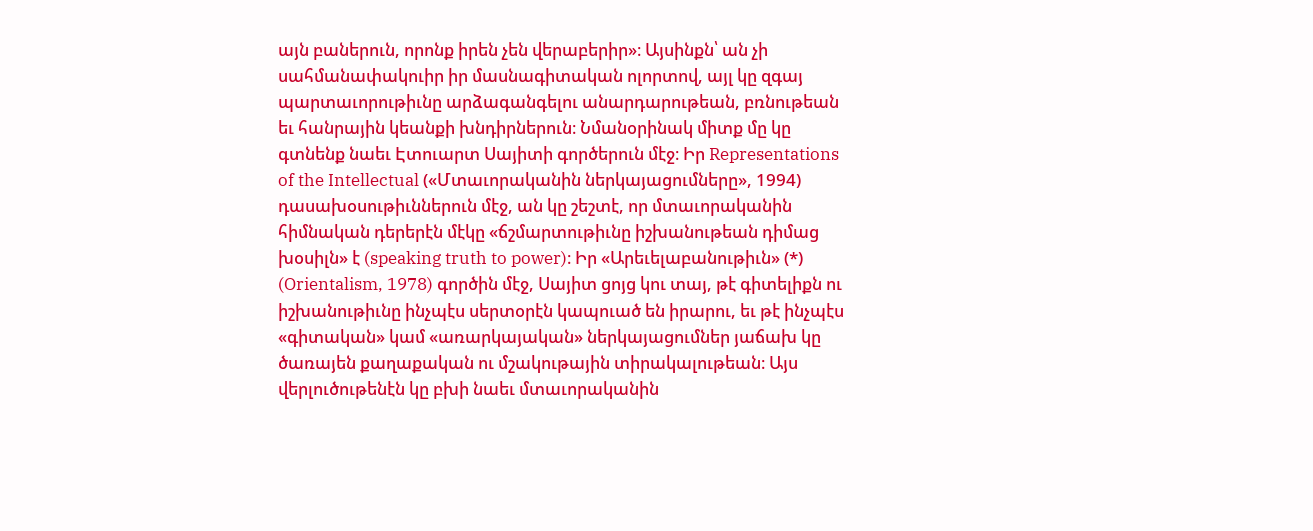այն բաներուն, որոնք իրեն չեն վերաբերիր»։ Այսինքն՝ ան չի սահմանափակուիր իր մասնագիտական ոլորտով, այլ կը զգայ պարտաւորութիւնը արձագանգելու անարդարութեան, բռնութեան եւ հանրային կեանքի խնդիրներուն։ Նմանօրինակ միտք մը կը գտնենք նաեւ Էտուարտ Սայիտի գործերուն մէջ։ Իր Representations of the Intellectual («Մտաւորականին ներկայացումները», 1994) դասախօսութիւններուն մէջ, ան կը շեշտէ, որ մտաւորականին հիմնական դերերէն մէկը «ճշմարտութիւնը իշխանութեան դիմաց խօսիլն» է (speaking truth to power)։ Իր «Արեւելաբանութիւն» (*) (Orientalism, 1978) գործին մէջ, Սայիտ ցոյց կու տայ, թէ գիտելիքն ու իշխանութիւնը ինչպէս սերտօրէն կապուած են իրարու, եւ թէ ինչպէս «գիտական» կամ «առարկայական» ներկայացումներ յաճախ կը ծառայեն քաղաքական ու մշակութային տիրակալութեան։ Այս վերլուծութենէն կը բխի նաեւ մտաւորականին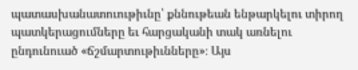պատասխանատուութիւնը՝ քննութեան ենթարկելու տիրող պատկերացումները եւ հարցականի տակ առնելու ընդունուած «ճշմարտութիւնները»։ Այս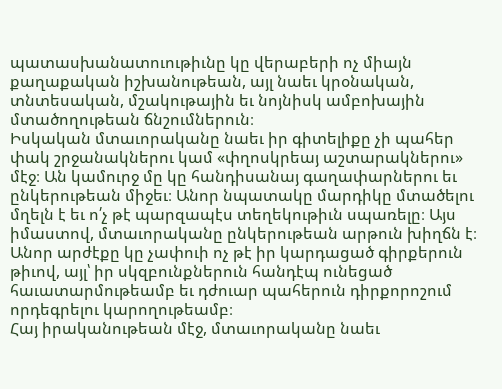պատասխանատուութիւնը կը վերաբերի ոչ միայն քաղաքական իշխանութեան, այլ նաեւ կրօնական, տնտեսական, մշակութային եւ նոյնիսկ ամբոխային մտածողութեան ճնշումներուն։
Իսկական մտաւորականը նաեւ իր գիտելիքը չի պահեր փակ շրջանակներու կամ «փղոսկրեայ աշտարակներու» մէջ։ Ան կամուրջ մը կը հանդիսանայ գաղափարներու եւ ընկերութեան միջեւ։ Անոր նպատակը մարդիկը մտածելու մղելն է եւ ո՛չ թէ պարզապէս տեղեկութիւն սպառելը։ Այս իմաստով, մտաւորականը ընկերութեան արթուն խիղճն է։ Անոր արժէքը կը չափուի ոչ թէ իր կարդացած գիրքերուն թիւով, այլ՝ իր սկզբունքներուն հանդէպ ունեցած հաւատարմութեամբ եւ դժուար պահերուն դիրքորոշում որդեգրելու կարողութեամբ։
Հայ իրականութեան մէջ, մտաւորականը նաեւ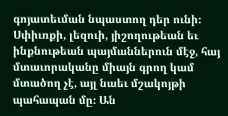գոյատեւման նպաստող դեր ունի։ Սփիւռքի, լեզուի, յիշողութեան եւ ինքնութեան պայմաններուն մէջ, հայ մտաւորականը միայն գրող կամ մտածող չէ, այլ նաեւ մշակոյթի պահապան մը։ Ան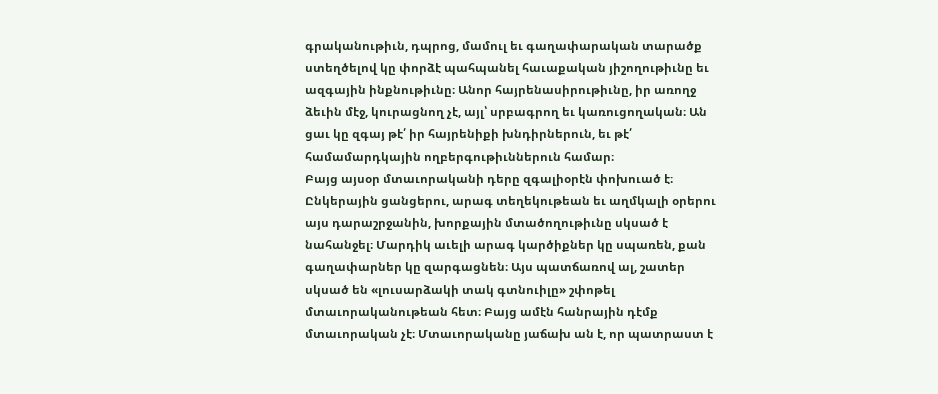գրականութիւն, դպրոց, մամուլ եւ գաղափարական տարածք ստեղծելով կը փորձէ պահպանել հաւաքական յիշողութիւնը եւ ազգային ինքնութիւնը։ Անոր հայրենասիրութիւնը, իր առողջ ձեւին մէջ, կուրացնող չէ, այլ՝ սրբագրող եւ կառուցողական։ Ան ցաւ կը զգայ թէ՛ իր հայրենիքի խնդիրներուն, եւ թէ՛ համամարդկային ողբերգութիւններուն համար։
Բայց այսօր մտաւորականի դերը զգալիօրէն փոխուած է։ Ընկերային ցանցերու, արագ տեղեկութեան եւ աղմկալի օրերու այս դարաշրջանին, խորքային մտածողութիւնը սկսած է նահանջել։ Մարդիկ աւելի արագ կարծիքներ կը սպառեն, քան գաղափարներ կը զարգացնեն։ Այս պատճառով ալ, շատեր սկսած են «լուսարձակի տակ գտնուիլը» շփոթել մտաւորականութեան հետ։ Բայց ամէն հանրային դէմք մտաւորական չէ։ Մտաւորականը յաճախ ան է, որ պատրաստ է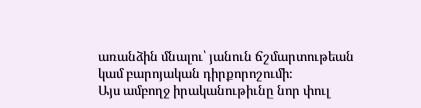առանձին մնալու՝ յանուն ճշմարտութեան կամ բարոյական դիրքորոշումի։
Այս ամբողջ իրականութիւնը նոր փուլ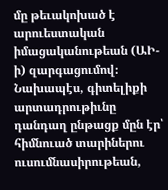մը թեւակոխած է արուեստական իմացականութեան (ԱԻ-ի) զարգացումով։ Նախապէս, գիտելիքի արտադրութիւնը դանդաղ ընթացք մըն էր՝ հիմնուած տարիներու ուսումնասիրութեան,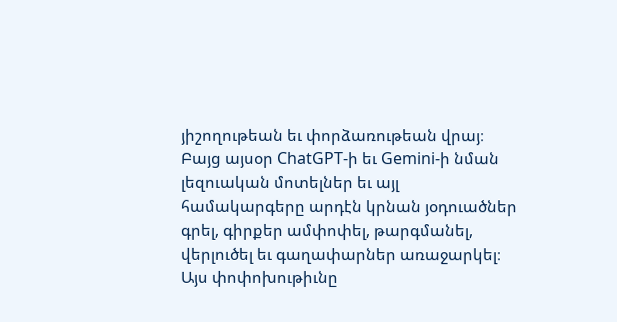յիշողութեան եւ փորձառութեան վրայ։ Բայց այսօր ChatGPT-ի եւ Gemini-ի նման լեզուական մոտելներ եւ այլ համակարգերը արդէն կրնան յօդուածներ գրել, գիրքեր ամփոփել, թարգմանել, վերլուծել եւ գաղափարներ առաջարկել։ Այս փոփոխութիւնը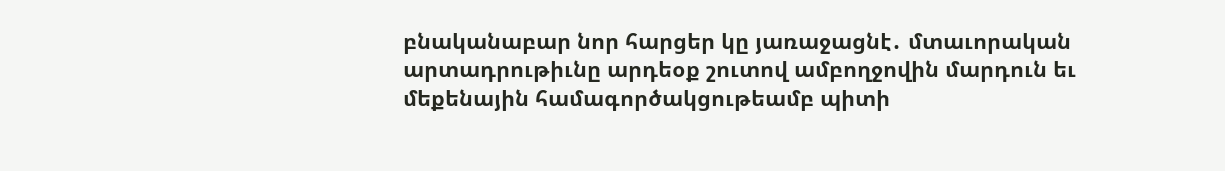բնականաբար նոր հարցեր կը յառաջացնէ․ մտաւորական արտադրութիւնը արդեօք շուտով ամբողջովին մարդուն եւ մեքենային համագործակցութեամբ պիտի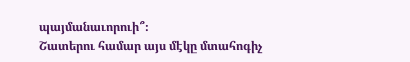պայմանաւորուի՞։
Շատերու համար այս մէկը մտահոգիչ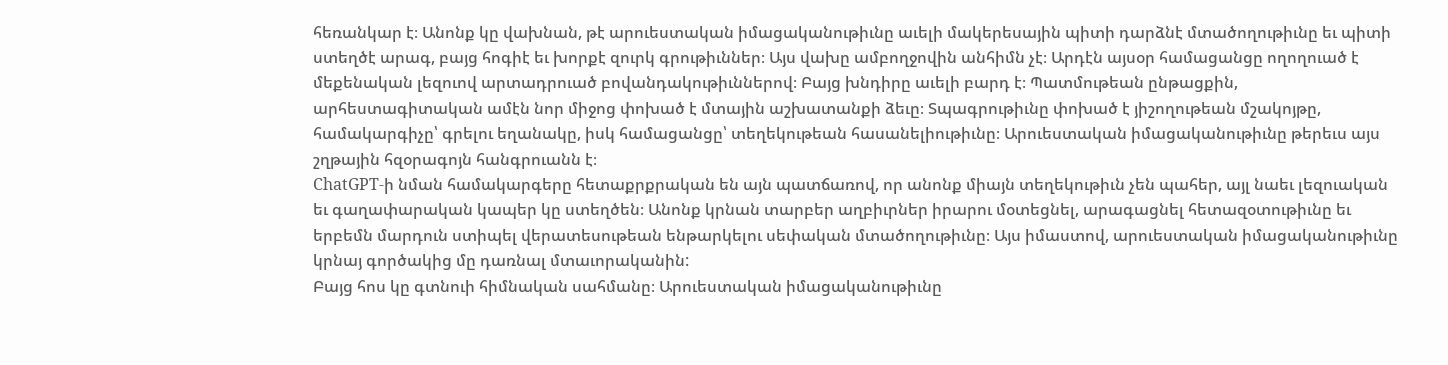հեռանկար է։ Անոնք կը վախնան, թէ արուեստական իմացականութիւնը աւելի մակերեսային պիտի դարձնէ մտածողութիւնը եւ պիտի ստեղծէ արագ, բայց հոգիէ եւ խորքէ զուրկ գրութիւններ։ Այս վախը ամբողջովին անհիմն չէ։ Արդէն այսօր համացանցը ողողուած է մեքենական լեզուով արտադրուած բովանդակութիւններով։ Բայց խնդիրը աւելի բարդ է։ Պատմութեան ընթացքին, արհեստագիտական ամէն նոր միջոց փոխած է մտային աշխատանքի ձեւը։ Տպագրութիւնը փոխած է յիշողութեան մշակոյթը, համակարգիչը՝ գրելու եղանակը, իսկ համացանցը՝ տեղեկութեան հասանելիութիւնը։ Արուեստական իմացականութիւնը թերեւս այս շղթային հզօրագոյն հանգրուանն է։
ChatGPT-ի նման համակարգերը հետաքրքրական են այն պատճառով, որ անոնք միայն տեղեկութիւն չեն պահեր, այլ նաեւ լեզուական եւ գաղափարական կապեր կը ստեղծեն։ Անոնք կրնան տարբեր աղբիւրներ իրարու մօտեցնել, արագացնել հետազօտութիւնը եւ երբեմն մարդուն ստիպել վերատեսութեան ենթարկելու սեփական մտածողութիւնը։ Այս իմաստով, արուեստական իմացականութիւնը կրնայ գործակից մը դառնալ մտաւորականին:
Բայց հոս կը գտնուի հիմնական սահմանը։ Արուեստական իմացականութիւնը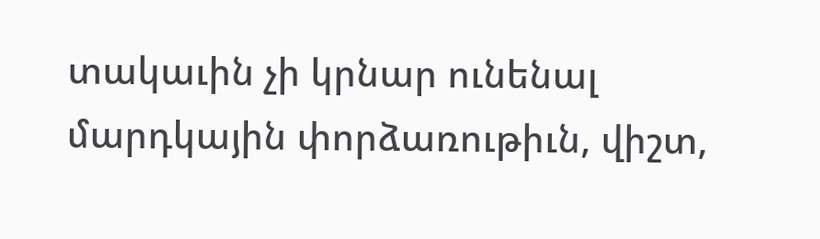տակաւին չի կրնար ունենալ մարդկային փորձառութիւն, վիշտ,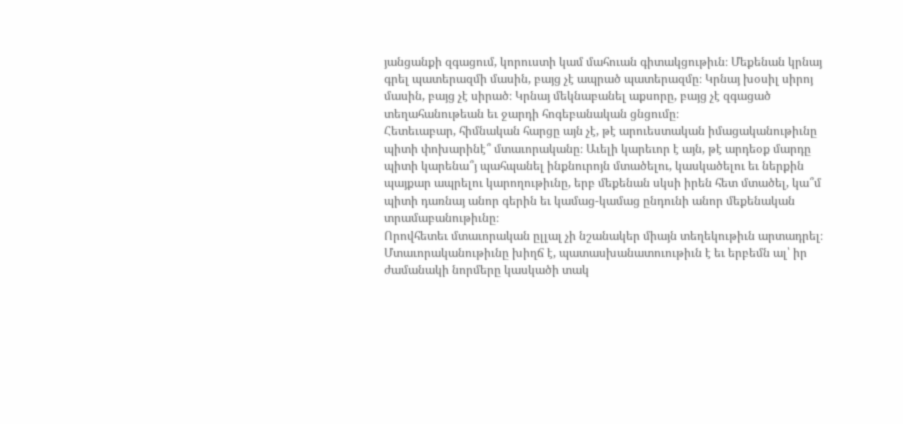յանցանքի զգացում, կորուստի կամ մահուան գիտակցութիւն։ Մեքենան կրնայ գրել պատերազմի մասին, բայց չէ ապրած պատերազմը։ Կրնայ խօսիլ սիրոյ մասին, բայց չէ սիրած։ Կրնայ մեկնաբանել աքսորը, բայց չէ զգացած տեղահանութեան եւ ջարդի հոգեբանական ցնցումը։
Հետեւաբար, հիմնական հարցը այն չէ, թէ արուեստական իմացականութիւնը պիտի փոխարինէ՞ մտաւորականը։ Աւելի կարեւոր է այն, թէ արդեօք մարդը պիտի կարենա՞յ պահպանել ինքնուրոյն մտածելու, կասկածելու եւ ներքին պայքար ապրելու կարողութիւնը, երբ մեքենան սկսի իրեն հետ մտածել, կա՞մ պիտի դառնայ անոր գերին եւ կամաց-կամաց ընդունի անոր մեքենական տրամաբանութիւնը։
Որովհետեւ մտաւորական ըլլալ չի նշանակեր միայն տեղեկութիւն արտադրել։ Մտաւորականութիւնը խիղճ է, պատասխանատուութիւն է եւ երբեմն ալ՝ իր ժամանակի նորմերը կասկածի տակ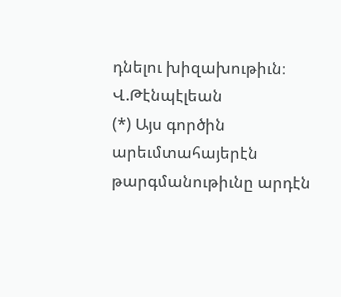դնելու խիզախութիւն։
Վ.Թէնպէլեան
(*) Այս գործին արեւմտահայերէն թարգմանութիւնը արդէն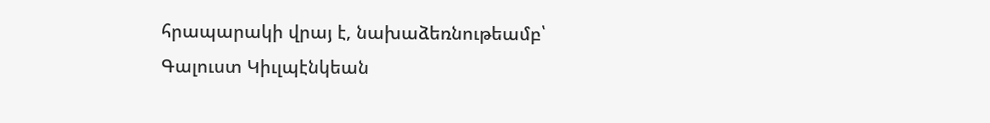հրապարակի վրայ է, նախաձեռնութեամբ՝ Գալուստ Կիւլպէնկեան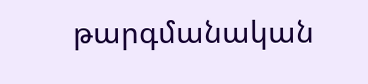թարգմանական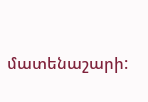մատենաշարի: